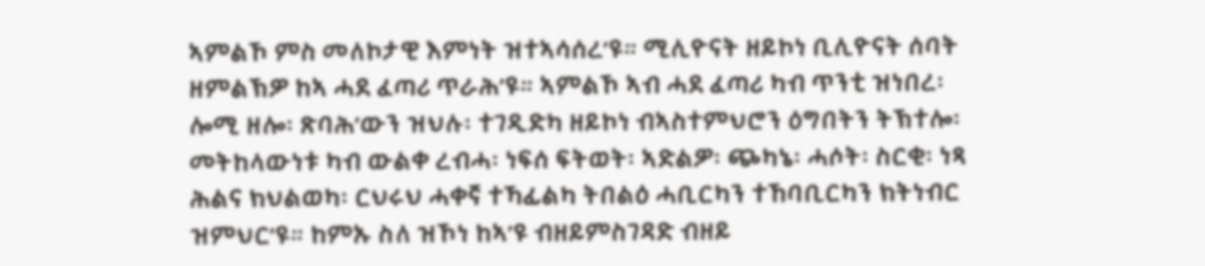ኣምልኾ ምስ መለኮታዊ እምነት ዝተኣሳሰረ’ዩ። ሚሊዮናት ዘይኮነ ቢሊዮናት ሰባት ዘምልኽዎ ከኣ ሓደ ፈጣሪ ጥራሕ’ዩ። ኣምልኾ ኣብ ሓደ ፈጣሪ ካብ ጥንቲ ዝነበረ፡ ሎሚ ዘሎ፡ ጽባሕ’ውን ዝህሉ፡ ተገዲድካ ዘይኮነ ብኣስተምህሮን ዕግበትን ትኽተሎ፡ መትከላውነቱ ካብ ውልቀ ረብሓ፡ ነፍሰ ፍትወት፡ ኣድልዎ፡ ጭካኔ፡ ሓሶት፡ ስርቂ፡ ነጻ ሕልና ክህልወካ፡ ርህሩህ ሓቀኛ ተኻፊልካ ትበልዕ ሓቢርካን ተኸባቢርካን ክትነብር ዝምህር’ዩ። ከምኡ ስለ ዝኾነ ከኣ’ዩ ብዘይምስገዳድ ብዘይ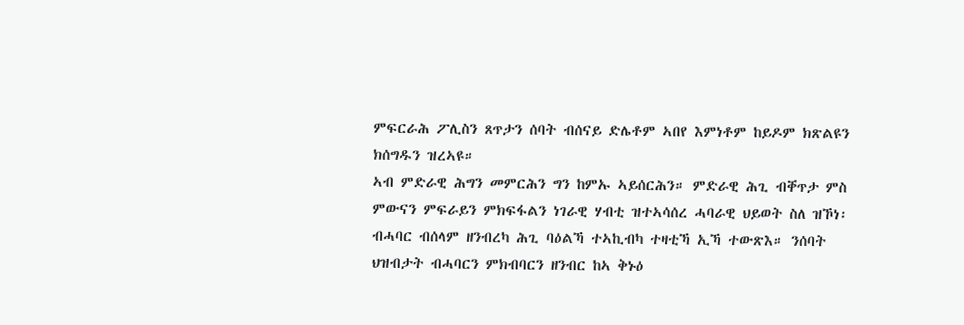ምፍርራሕ ፖሊስን ጸጥታን ሰባት ብሰናይ ድሌቶም ኣበየ እምነቶም ከይዶም ክጽልዩን ክሰግዱን ዝረኣዩ።
ኣብ ምድራዊ ሕግን መምርሕን ግን ከምኡ ኣይሰርሕን። ምድራዊ ሕጊ ብቐጥታ ምስ ምውናን ምፍራይን ምክፍፋልን ነገራዊ ሃብቲ ዝተኣሳሰረ ሓባራዊ ህይወት ስለ ዝኾነ፡ ብሓባር ብሰላም ዘንብረካ ሕጊ ባዕልኻ ተኣኪብካ ተዛቲኻ ኢኻ ተውጽእ። ንሰባት ህዝብታት ብሓባርን ምክብባርን ዘንብር ከኣ ቅኑዕ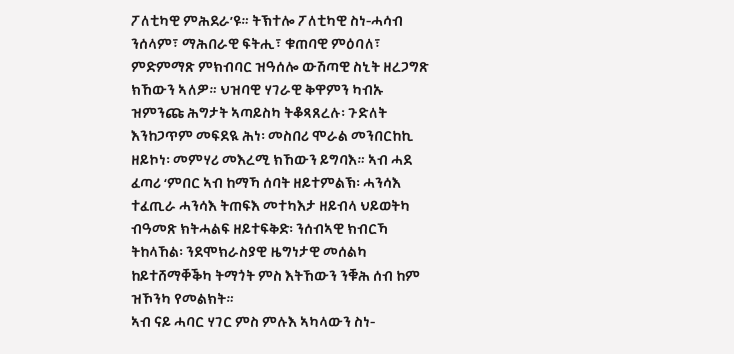ፖለቲካዊ ምሕደራ’ዩ። ትኽተሎ ፖለቲካዊ ስነ-ሓሳብ ንሰላም፣ ማሕበራዊ ፍትሒ፣ ቁጠባዊ ምዕባለ፣ ምድምማጽ ምክብባር ዝዓሰሎ ውሽጣዊ ስኒት ዘረጋግጽ ክኸውን ኣለዎ። ህዝባዊ ሃገራዊ ቅዋምን ካብኡ ዝምንጩ ሕግታት ኣጣይስካ ትቆጻጸረሉ፡ ጉድለት እንከጋጥም መፍደዪ ሕነ፡ መስበሪ ሞራል መንበርከኪ ዘይኮነ፡ መምሃሪ መእረሚ ክኸውን ይግባእ። ኣብ ሓደ ፈጣሪ ‘ምበር ኣብ ከማኻ ሰባት ዘይተምልኽ፡ ሓንሳእ ተፈጢራ ሓንሳእ ትጠፍእ መተካእታ ዘይብላ ህይወትካ ብዓመጽ ክትሓልፍ ዘይተፍቅድ፡ ንሰብኣዊ ክብርኻ ትከላኸል፡ ንደሞክራስያዊ ዜግነታዊ መሰልካ ከይተሸማቐቕካ ትማጎት ምስ እትኸውን ንቑሕ ሰብ ከም ዝኾንካ የመልክት።
ኣብ ናይ ሓባር ሃገር ምስ ምሉእ ኣካላውን ስነ-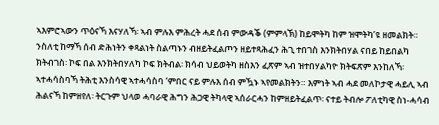ኣእምሮኣውን ጥዕናኻ እናሃለኻ፡ ኣብ ምሉእ ምሕረት ሓደ ሰብ ምውዳቕ (ምምላኽ) ከይሞትካ ከም ዝሞትካ’ዩ ዘመልክት። ንስለቲ ከማኻ ሰብ ድሕነትን ቀጻልነት ስልጣኑን ብዘይትፈልጦን ዘይተጻሕፈን ሕጊ ተበገስ እንክትበሃል ናበይ ከይበልካ ክትብገስ፡ ኮፍ በል እንክትበሃለካ ኮፍ ክትብል፡ ክሳብ ህይወትካ ዘስእን ፈጽም ኣብ ዝተበሃልካዮ ክትፍጽም እንከለኻ፡ ኣተሓሳስባኻ ትሕቲ እንስሳዊ ኣተሓሳስባ ‘ምበር ናይ ምሉእ ሰብ ምዃኑ ኣየመልክትን። እምነት ኣብ ሓደ መለኮታዊ ሓይሊ ኣብ ሕልናኻ ከምዘየለ፡ ትርጉም ህላወ ሓባራዊ ሕግን ሕጋዊ ትካላዊ ኣሰራርሓን ከምዘይትፈልጥ፡ ናተይ ትብሎ ፖለቲካዊ ስነ-ሓሳብ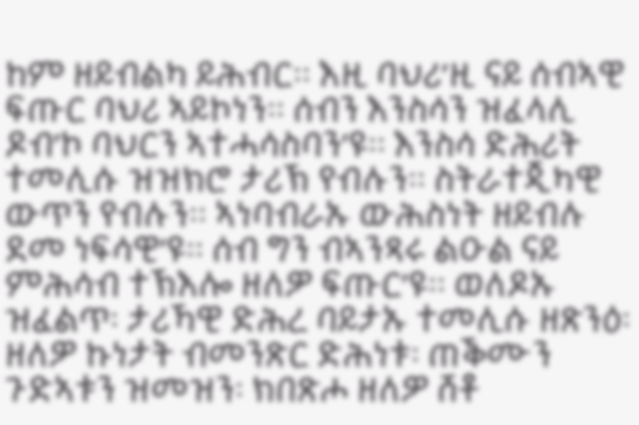ከም ዘይብልካ ይሕብር። እዚ ባህሪ’ዚ ናይ ሰብኣዊ ፍጡር ባህሪ ኣይኮነን። ሰብን እንስሳን ዝፈላሊ ዶብ’ኮ ባህርን ኣተሓሳስባን’ዩ። እንስሳ ድሕሪት ተመሊሱ ዝዝክሮ ታሪኽ የብሉን። ስትራተጂካዊ ውጥን የብሉን። ኣነባብራኡ ውሕስነት ዘይብሉ ደመ ነፍሳዊ’ዩ። ሰብ ግን ብኣንጻሩ ልዑል ናይ ምሕሳብ ተኽእሎ ዘለዎ ፍጡር’ዩ። ወለዶኡ ዝፈልጥ፡ ታሪኻዊ ድሕረ ባይታኡ ተመሊሱ ዘጽንዕ፡ ዘለዎ ኩነታት ብመንጽር ድሕነቱ፡ ጠቕሙን ጉድኣቱን ዝመዝን፡ ክበጽሖ ዘለዎ ሸቶ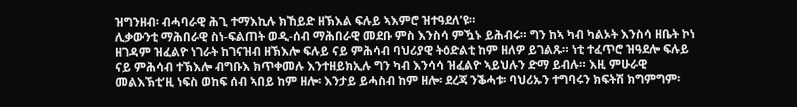ዝግንዘብ፡ ብሓባራዊ ሕጊ ተማእኪሉ ክኸይድ ዘኽእል ፍሉይ ኣእምሮ ዝተዓደለ’ዩ።
ሊቃውንቲ ማሕበራዊ ስነ-ፍልጠት ወዲ-ሰብ ማሕበራዊ መደቡ ምስ እንስሳ ምዃኑ ይሕብሩ። ግን ከኣ ካብ ካልኦት እንስሳ ዘቤት ኮነ ዘገዳም ዝፈልዮ ነገራት ከገናዝብ ዘኽእሎ ፍሉይ ናይ ምሕሳብ ባህሪያዊ ትዕድልቲ ከም ዘለዎ ይገልጹ። ነቲ ተፈጥሮ ዝዓደሎ ፍሉይ ናይ ምሕሳብ ተኽእሎ ብግቡእ ክጥቀመሉ እንተዘይክኢሉ ግን ካብ እንሳሳ ዝፈልዮ ኣይህሉን ድማ ይብሉ። እዚ ምሁራዊ መልእኽቲ’ዚ ነፍስ ወከፍ ሰብ ኣበይ ከም ዘሎ፡ እንታይ ይሓስብ ከም ዘሎ፡ ደረጃ ንቕሓቱ፡ ባህሪኡን ተግባሩን ክፍትሽ ክግምግም፡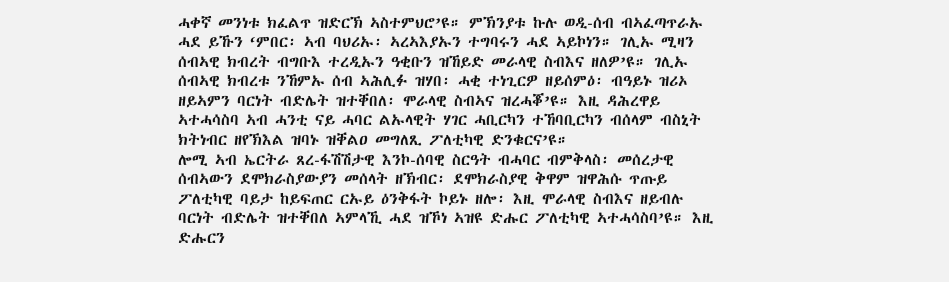ሓቀኛ መንነቱ ክፈልጥ ዝድርኽ ኣስተምህሮ’ዩ። ምኽንያቱ ኩሉ ወዲ-ሰብ ብኣፈጣጥራኡ ሓደ ይኹን ‘ምበር፡ ኣብ ባህሪኡ፡ ኣረኣእያኡን ተግባሩን ሓደ ኣይኮነን። ገሊኡ ሚዛን ሰብኣዊ ክብረት ብግቡእ ተረዲኡን ዓቂቡን ዝኸይድ መራላዊ ስብእና ዘለዎ’ዩ። ገሊኡ ሰብኣዊ ክብረቱ ንኸምኡ ሰብ ኣሕሊፉ ዝሃበ፡ ሓቂ ተነጊርዎ ዘይሰምዕ፡ ብዓይኑ ዝሪኦ ዘይኣምን ባርነት ብድሌት ዝተቐበለ፡ ሞራላዊ ስብኣና ዝረሓቖ’ዩ። እዚ ዳሕረዋይ ኣተሓሳስባ ኣብ ሓንቲ ናይ ሓባር ልኡላዊት ሃገር ሓቢርካን ተኸባቢርካን ብሰላም ብስኒት ክትነብር ዘየኽእል ዝባኑ ዝቐልዐ መግለጺ ፖለቲካዊ ድንቁርና’ዩ።
ሎሚ ኣብ ኤርትራ ጸረ-ፋሽሽታዊ እንኮ-ሰባዊ ስርዓት ብሓባር ብምቅላስ፡ መሰረታዊ ሰብኣውን ደሞክራስያውያን መሰላት ዘኽብር፡ ደሞክራስያዊ ቅዋም ዝዋሕሱ ጥጡይ ፖለቲካዊ ባይታ ከይፍጠር ርኡይ ዕንቅፋት ኮይኑ ዘሎ፡ እዚ ሞራላዊ ስብእና ዘይብሉ ባርነት ብድሌት ዝተቐበለ ኣምላኺ ሓደ ዝኾነ ኣዝዩ ድሑር ፖለቲካዊ ኣተሓሳስባ’ዩ። እዚ ድሑርን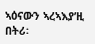ኣዕናውን ኣረኣእያ’ዚ በትሪ፡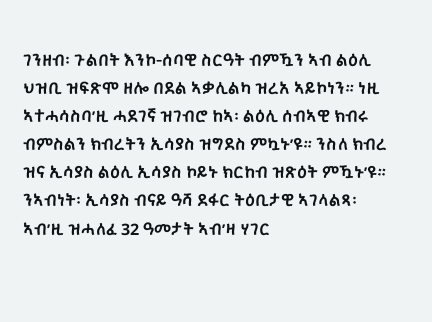ገንዘብ፡ ጉልበት እንኮ-ሰባዊ ስርዓት ብምዃን ኣብ ልዕሊ ህዝቢ ዝፍጽሞ ዘሎ በደል ኣቃሊልካ ዝረአ ኣይኮነን። ነዚ ኣተሓሳስባ’ዚ ሓደገኛ ዝገብሮ ከኣ፡ ልዕሊ ሰብኣዊ ክብሩ ብምስልን ክብረትን ኢሳያስ ዝግደስ ምኳኑ’ዩ። ንስለ ክብረ ዝና ኢሳያስ ልዕሊ ኢሳያስ ኮይኑ ክርከብ ዝጽዕት ምዃኑ’ዩ። ንኣብነት፡ ኢሳያስ ብናይ ዓሻ ደፋር ትዕቢታዊ ኣገላልጻ፡ ኣብ’ዚ ዝሓለፈ 32 ዓመታት ኣብ’ዛ ሃገር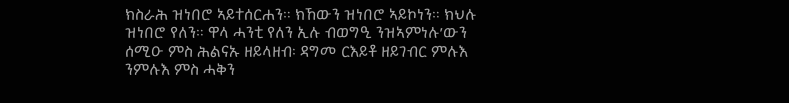ክስራሕ ዝነበሮ ኣይተሰርሐን። ክኸውን ዝነበሮ ኣይኮነን። ክህሉ ዝነበሮ የለን። ዋላ ሓንቲ የለን ኢሉ ብወግዒ ንዝኣምነሉ’ውን ሰሚዑ ምስ ሕልናኡ ዘይላዘብ፡ ዳግመ ርእይቶ ዘይገብር ምሉእ ንምሉእ ምስ ሓቅን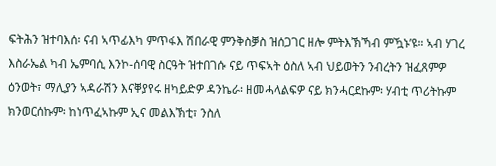ፍትሕን ዝተባእሰ፡ ናብ ኣጥፊእካ ምጥፋእ ሽበራዊ ምንቅስቓስ ዝሰጋገር ዘሎ ምትእኽኻብ ምዃኑ’ዩ። ኣብ ሃገረ እስራኤል ካብ ኤምባሲ እንኮ-ሰባዊ ስርዓት ዝተበገሱ ናይ ጥፍኣት ዕስለ ኣብ ህይወትን ንብረትን ዝፈጸምዎ ዕንወት፣ ማሊያን ኣዳራሽን እናቐያየሩ ዘካይድዎ ዳንኬራ፡ ዘመሓላልፍዎ ናይ ክንሓርደኩም፡ ሃብቲ ጥሪትኩም ክንወርሰኩም፡ ከነጥፈኣኩም ኢና መልእኽቲ፣ ንስለ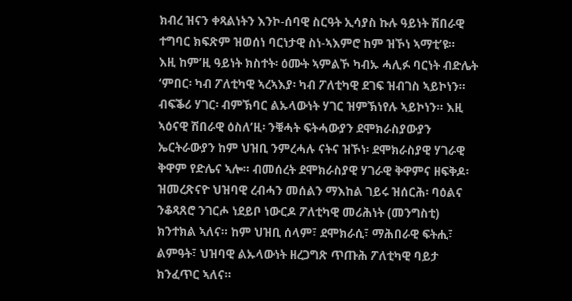ክብረ ዝናን ቀጻልነትን እንኮ-ሰባዊ ስርዓት ኢሳያስ ኩሉ ዓይነት ሽበራዊ ተግባር ክፍጽም ዝወሰነ ባርነታዊ ስነ-ኣእምሮ ከም ዝኾነ ኣማቲ’ዩ።
እዚ ከም’ዚ ዓይነት ክስተት፡ ዕሙት ኣምልኾ ካብኡ ሓሊፉ ባርነት ብድሌት ‘ምበር፡ ካብ ፖለቲካዊ ኣረኣእያ፡ ካብ ፖለቲካዊ ደገፍ ዝብገስ ኣይኮነን። ብፍቕሪ ሃገር፡ ብምኽባር ልኡላውነት ሃገር ዝምኽነየሉ ኣይኮነን። እዚ ኣዕናዊ ሽበራዊ ዕስለ’ዚ፡ ንቑሓት ፍትሓውያን ደሞክራስያውያን ኤርትራውያን ከም ህዝቢ ንምረሓሉ ናትና ዝኾነ፡ ደሞክራስያዊ ሃገራዊ ቅዋም የድሌና ኣሎ። ብመሰረት ደሞክራስያዊ ሃገራዊ ቅዋምና ዘፍቅዶ፡ ዝመረጽናዮ ህዝባዊ ረብሓን መሰልን ማእከል ገይሩ ዝሰርሕ፡ ባዕልና ንቆጻጸሮ ንገርሖ ነደይቦ ነውርዶ ፖለቲካዊ መሪሕነት (መንግስቲ) ክንተክል ኣለና። ከም ህዝቢ ሰላም፣ ደሞክራሲ፣ ማሕበራዊ ፍትሒ፣ ልምዓት፣ ህዝባዊ ልኡላውነት ዘረጋግጽ ጥጡሕ ፖለቲካዊ ባይታ ክንፈጥር ኣለና።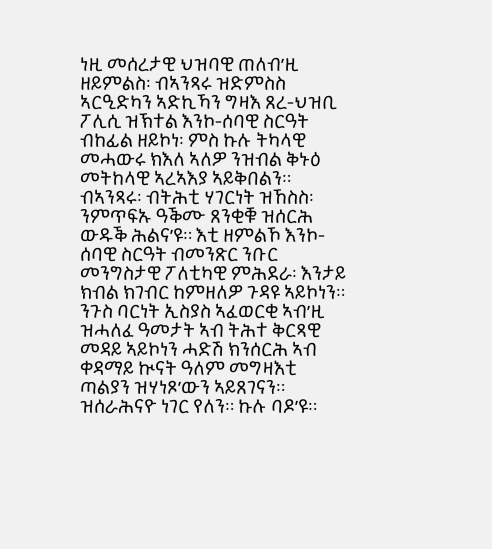ነዚ መሰረታዊ ህዝባዊ ጠለብ’ዚ ዘይምልስ፡ ብኣንጻሩ ዝድምስስ ኣርዒድካን ኣድኪኻን ግዛእ ጸረ-ህዝቢ ፖሊሲ ዝኽተል እንኮ-ሰባዊ ስርዓት ብከፊል ዘይኮነ፡ ምስ ኩሉ ትካላዊ መሓውሩ ክእለ ኣለዎ ንዝብል ቅኑዕ መትከላዊ ኣረኣእያ ኣይቅበልን።
ብኣንጻሩ፡ ብትሕቲ ሃገርነት ዝኸስስ፡ ንምጥፍኡ ዓቕሙ ጸንቂቑ ዝሰርሕ ውዱቕ ሕልና’ዩ። እቲ ዘምልኾ እንኮ-ሰባዊ ስርዓት ብመንጽር ንቡር መንግስታዊ ፖለቲካዊ ምሕደራ፡ እንታይ ክብል ክገብር ከምዘለዎ ጉዳዩ ኣይኮነን። ንጉስ ባርነት ኢስያስ ኣፈወርቂ ኣብ’ዚ ዝሓለፈ ዓመታት ኣብ ትሕተ ቅርጻዊ መዳይ ኣይኮነን ሓድሽ ክንሰርሕ ኣብ ቀዳማይ ኲናት ዓለም መግዛእቲ ጣልያን ዝሃነጾ’ውን ኣይጸገናን። ዝሰራሕናዮ ነገር የለን። ኩሉ ባዶ’ዩ።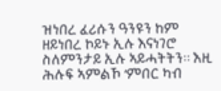ዝነበረ ፈሪሱን ዓንዩን ከም ዘይነበረ ኮይኑ ኢሉ እናነገሮ ስለምንታይ ኢሉ ኣይሓትትን። እዚ ሕሉፍ ኣምልኾ ‘ምበር ካብ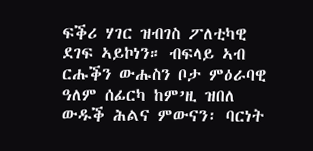ፍቕሪ ሃገር ዝብገስ ፖለቲካዊ ደገፍ ኣይኮነን። ብፍላይ ኣብ ርሑቕን ውሑስን ቦታ ምዕራባዊ ዓለም ሰፊርካ ከም’ዚ ዝበለ ውዱቕ ሕልና ምውናን፡ ባርነት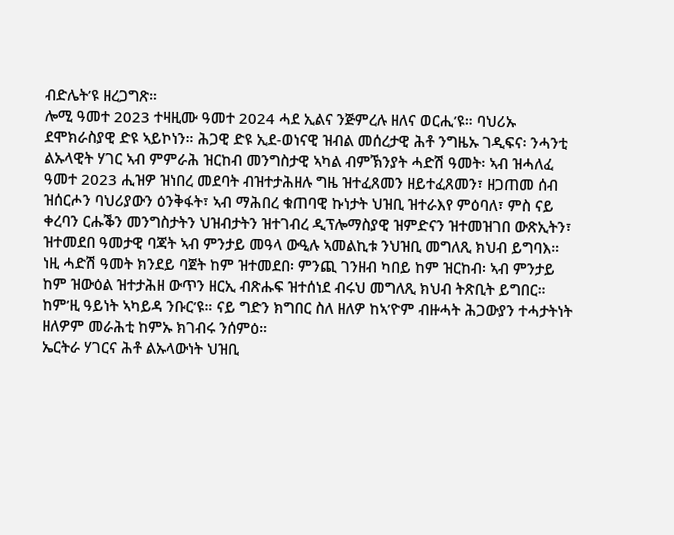ብድሌት’ዩ ዘረጋግጽ።
ሎሚ ዓመተ 2023 ተዛዚሙ ዓመተ 2024 ሓደ ኢልና ንጅምረሉ ዘለና ወርሒ’ዩ። ባህሪኡ ደሞክራስያዊ ድዩ ኣይኮነን። ሕጋዊ ድዩ ኢደ-ወነናዊ ዝብል መሰረታዊ ሕቶ ንግዜኡ ገዲፍና፡ ንሓንቲ ልኡላዊት ሃገር ኣብ ምምራሕ ዝርከብ መንግስታዊ ኣካል ብምኽንያት ሓድሽ ዓመት፡ ኣብ ዝሓለፈ ዓመተ 2023 ሒዝዎ ዝነበረ መደባት ብዝተታሕዘሉ ግዜ ዝተፈጸመን ዘይተፈጸመን፣ ዘጋጠመ ሰብ ዝሰርሖን ባህሪያውን ዕንቅፋት፣ ኣብ ማሕበረ ቁጠባዊ ኩነታት ህዝቢ ዝተራእየ ምዕባለ፣ ምስ ናይ ቀረባን ርሑቕን መንግስታትን ህዝብታትን ዝተገብረ ዲፕሎማስያዊ ዝምድናን ዝተመዝገበ ውጽኢትን፣ ዝተመደበ ዓመታዊ ባጃት ኣብ ምንታይ መዓላ ውዒሉ ኣመልኪቱ ንህዝቢ መግለጺ ክህብ ይግባእ። ነዚ ሓድሽ ዓመት ክንደይ ባጀት ከም ዝተመደበ፡ ምንጪ ገንዘብ ካበይ ከም ዝርከብ፡ ኣብ ምንታይ ከም ዝውዕል ዝተታሕዘ ውጥን ዘርኢ ብጽሑፍ ዝተሰነደ ብሩህ መግለጺ ክህብ ትጽቢት ይግበር። ከም’ዚ ዓይነት ኣካይዳ ንቡር’ዩ። ናይ ግድን ክግበር ስለ ዘለዎ ከኣ’ዮም ብዙሓት ሕጋውያን ተሓታትነት ዘለዎም መራሕቲ ከምኡ ክገብሩ ንሰምዕ።
ኤርትራ ሃገርና ሕቶ ልኡላውነት ህዝቢ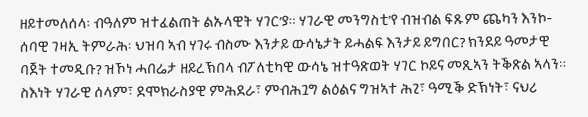ዘይተመለሰላ፡ ብዓለም ዝተፈልጠት ልኡላዊት ሃገር’ያ። ሃገራዊ መንግስቲ’የ ብዝብል ፍጹም ጨካን እንኮ-ሰባዊ ገዛኢ ትምራሕ፡ ህዝባ ኣብ ሃገሩ ብስሙ እንታይ ውሳኔታት ይሓልፍ እንታይ ይግበር? ክንደይ ዓመታዊ ባጀት ተመዲቡ? ዝኾነ ሓበሬታ ዘይረኽበላ ብፖለቲካዊ ውሳኔ ዝተዓጽወት ሃገር ኮይና መጺኣን ትቕጽል ኣላን። ስእነት ሃገራዊ ሰላም፣ ደሞክራስያዊ ምሕደራ፣ ምብሕጓግ ልዕልና ግዝኣተ ሕጊ፣ ዓሚቕ ድኽነት፣ ናህሪ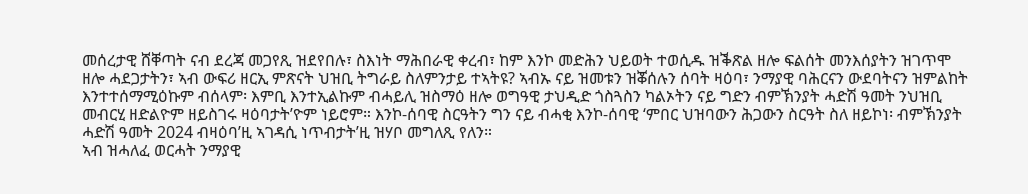መሰረታዊ ሸቐጣት ናብ ደረጃ መጋየጺ ዝደየበሉ፣ ስእነት ማሕበራዊ ቀረብ፣ ከም እንኮ መድሕን ህይወት ተወሲዱ ዝቕጽል ዘሎ ፍልሰት መንእሰያትን ዝገጥሞ ዘሎ ሓደጋታትን፣ ኣብ ውፍሪ ዘርኢ ምጽናት ህዝቢ ትግራይ ስለምንታይ ተኣትዩ? ኣብኡ ናይ ዝመቱን ዝቖሰሉን ሰባት ዛዕባ፣ ንማያዊ ባሕርናን ውደባትናን ዝምልከት እንተተሰማሚዕኩም ብሰላም፡ እምቢ እንተኢልኩም ብሓይሊ ዝስማዕ ዘሎ ወግዓዊ ታህዲድ ጎስጓስን ካልኦትን ናይ ግድን ብምኽንያት ሓድሽ ዓመት ንህዝቢ መብርሂ ዘድልዮም ዘይስገሩ ዛዕባታት’ዮም ነይሮም። እንኮ-ሰባዊ ስርዓትን ግን ናይ ብሓቂ እንኮ-ሰባዊ ‘ምበር ህዝባውን ሕጋውን ስርዓት ስለ ዘይኮነ፡ ብምኽንያት ሓድሽ ዓመት 2024 ብዛዕባ’ዚ ኣገዳሲ ነጥብታት’ዚ ዝሃቦ መግለጺ የለን።
ኣብ ዝሓለፈ ወርሓት ንማያዊ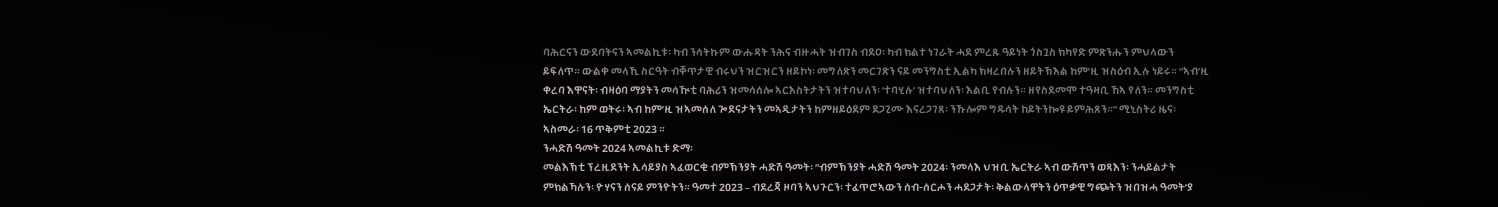ባሕርናን ውደባትናን ኣመልኪቱ፡ ካብ ንሳትኩም ውሑዳት ንሕና ብዙሓት ዝብገስ ብደዐ፡ ካብ ክልተ ነገራት ሓደ ምረጹ ዓይነት ጎስጓስ ክካየድ ምጽንሑን ምህላውን ይፍለጥ። ውልቀ መላኺ ስርዓት ብቐጥታዊ ብሩህን ዝርዝርን ዘይኮነ፡ መግለጽን መርገጽን ናይ መንግስቲ ኢልካ ክዛረበሉን ዘይትኽእል ከም’ዚ ዝስዕብ ኢሉ ነይሩ። “ኣብ’ዚ ቀረባ እዋናት፡ ብዛዕባ ማያትን መሳዂቲ ባሕሪን ዝመሳሰሎ ኣርእስትታትን ዝተባህለን፡ ‘ተባሂሉ’ ዝተባህለን፡ እልቢ የብሉን። ዘየስደመሞ ተዓዛቢ ኸኣ የለን። መንግስቲ ኤርትራ፡ ከም ወትሩ፡ ኣብ ከም’ዚ ዝኣመሰለ ጐደናታትን መኣዲታትን ከምዘይዕደም ደጋጊሙ እናረጋገጸ፡ ንኹሎም ግዱሳት ከይትንኰዩ ይምሕጸን።” ሚኒስትሪ ዜና፡ ኣስመራ፡ 16 ጥቅምቲ 2023 ።
ንሓድሽ ዓመት 2024 ኣመልኪቱ ድማ፡
መልእኽቲ ፕረዚደንት ኢሳይያስ ኣፈወርቂ ብምኽንያት ሓድሽ ዓመት፡ “ብምኽንያት ሓድሽ ዓመት 2024፡ ንመላእ ህዝቢ ኤርትራ ኣብ ውሽጥን ወጻእን፡ ንሓይልታት ምክልኻሉን፡ ዮሃናን ሰናይ ምንዮትን። ዓመተ 2023 – ብደረጃ ዞባን ኣህጉርን፡ ተፈጥሮኣውን ሰብ-ሰርሖን ሓደጋታት፡ ቅልውላዋትን ዕጥቃዊ ግጭትን ዝበዝሓ ዓመት’ያ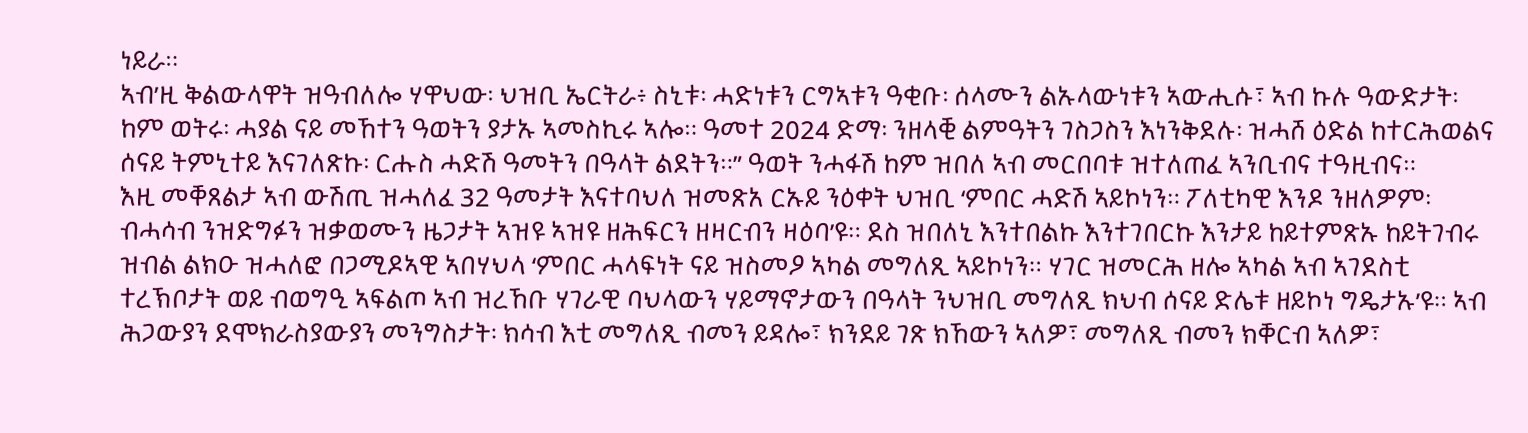ነይራ።
ኣብ’ዚ ቅልውላዋት ዝዓብለሎ ሃዋህው፡ ህዝቢ ኤርትራ፥ ስኒቱ፡ ሓድነቱን ርግኣቱን ዓቂቡ፡ ሰላሙን ልኡላውነቱን ኣውሒሱ፣ ኣብ ኩሉ ዓውድታት፡ ከም ወትሩ፡ ሓያል ናይ መኸተን ዓወትን ያታኡ ኣመስኪሩ ኣሎ። ዓመተ 2024 ድማ፡ ንዘላቒ ልምዓትን ገስጋስን እነንቅደሉ፡ ዝሓሸ ዕድል ከተርሕወልና ሰናይ ትምኒተይ እናገለጽኩ፡ ርሑስ ሓድሽ ዓመትን በዓላት ልደትን።” ዓወት ንሓፋሽ ከም ዝበለ ኣብ መርበባቱ ዝተለጠፈ ኣንቢብና ተዓዚብና።
እዚ መቐጸልታ ኣብ ውሽጢ ዝሓለፈ 32 ዓመታት እናተባህለ ዝመጽአ ርኡይ ንዕቀት ህዝቢ ‘ምበር ሓድሽ ኣይኮነን። ፖለቲካዊ እንዶ ንዘለዎም፡ ብሓሳብ ንዝድግፉን ዝቃወሙን ዜጋታት ኣዝዩ ኣዝዩ ዘሕፍርን ዘዛርብን ዛዕባ’ዩ። ደስ ዝበለኒ እንተበልኩ እንተገበርኩ እንታይ ከይተምጽኡ ከይትገብሩ ዝብል ልክዑ ዝሓለፎ በጋሚዶኣዊ ኣበሃህላ ‘ምበር ሓላፍነት ናይ ዝስመዖ ኣካል መግለጺ ኣይኮነን። ሃገር ዝመርሕ ዘሎ ኣካል ኣብ ኣገደስቲ ተረኽቦታት ወይ ብወግዒ ኣፍልጦ ኣብ ዝረኸቡ ሃገራዊ ባህላውን ሃይማኖታውን በዓላት ንህዝቢ መግለጺ ክህብ ሰናይ ድሌቱ ዘይኮነ ግዴታኡ’ዩ። ኣብ ሕጋውያን ደሞክራስያውያን መንግስታት፡ ክሳብ እቲ መግለጺ ብመን ይዳሎ፣ ክንደይ ገጽ ክኸውን ኣለዎ፣ መግለጺ ብመን ክቐርብ ኣለዎ፣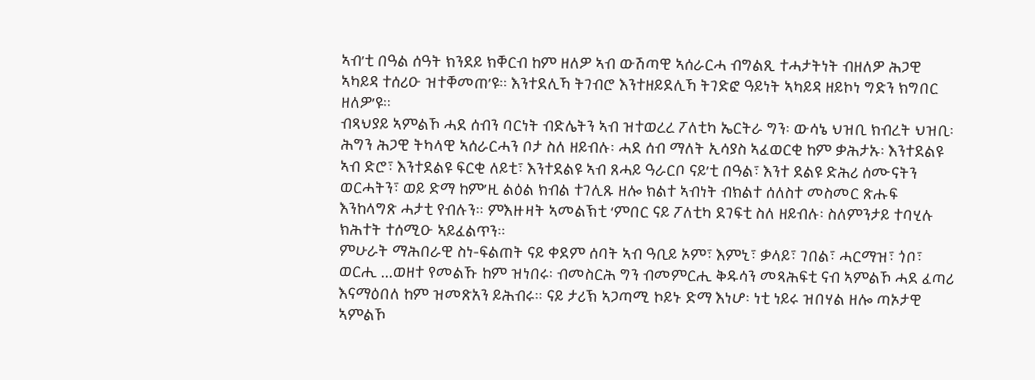ኣብ’ቲ በዓል ሰዓት ክንደይ ክቐርብ ከም ዘለዎ ኣብ ውሽጣዊ ኣሰራርሓ ብግልጺ ተሓታትነት ብዘለዎ ሕጋዊ ኣካይዳ ተሰሪዑ ዝተቐመጠ’ዩ። እንተደሊኻ ትገብሮ እንተዘይደሊኻ ትገድፎ ዓይነት ኣካይዳ ዘይኮነ ግድን ክግበር ዘለዎ’ዩ።
ብጻህያይ ኣምልኾ ሓደ ሰብን ባርነት ብድሌትን ኣብ ዝተወረረ ፖለቲካ ኤርትራ ግን፡ ውሳኔ ህዝቢ ክብረት ህዝቢ፡ ሕግን ሕጋዊ ትካላዊ ኣሰራርሓን ቦታ ስለ ዘይብሉ፡ ሓደ ሰብ ማለት ኢሳያስ ኣፈወርቂ ከም ቃሕታኡ፡ እንተደልዩ ኣብ ድሮ፣ እንተደልዩ ፍርቂ ለይቲ፣ እንተደልዩ ኣብ ጸሓይ ዓራርቦ ናይ’ቲ በዓል፣ እንተ ደልዩ ድሕሪ ሰሙናትን ወርሓትን፣ ወይ ድማ ከም’ዚ ልዕል ክብል ተገሊጹ ዘሎ ክልተ ኣብነት ብክልተ ሰለስተ መስመር ጽሑፍ እንከላግጽ ሓታቲ የብሉን። ምእዙዛት ኣመልኽቲ ‘ምበር ናይ ፖለቲካ ደገፍቲ ስለ ዘይብሉ፡ ስለምንታይ ተባሂሉ ክሕተት ተሰሚዑ ኣይፈልጥን።
ምሁራት ማሕበራዊ ስነ-ፍልጠት ናይ ቀደም ሰባት ኣብ ዓቢይ ኦም፣ እምኒ፣ ቃላይ፣ ገበል፣ ሓርማዝ፣ ጎቦ፣ ወርሒ ...ወዘተ የመልኹ ከም ዝነበሩ፡ ብመስርሕ ግን ብመምርሒ ቅዱሳን መጻሕፍቲ ናብ ኣምልኾ ሓደ ፈጣሪ እናማዕበለ ከም ዝመጽአን ይሕብሩ። ናይ ታሪኽ ኣጋጣሚ ኮይኑ ድማ እነሆ፡ ነቲ ነይሩ ዝበሃል ዘሎ ጣኦታዊ ኣምልኾ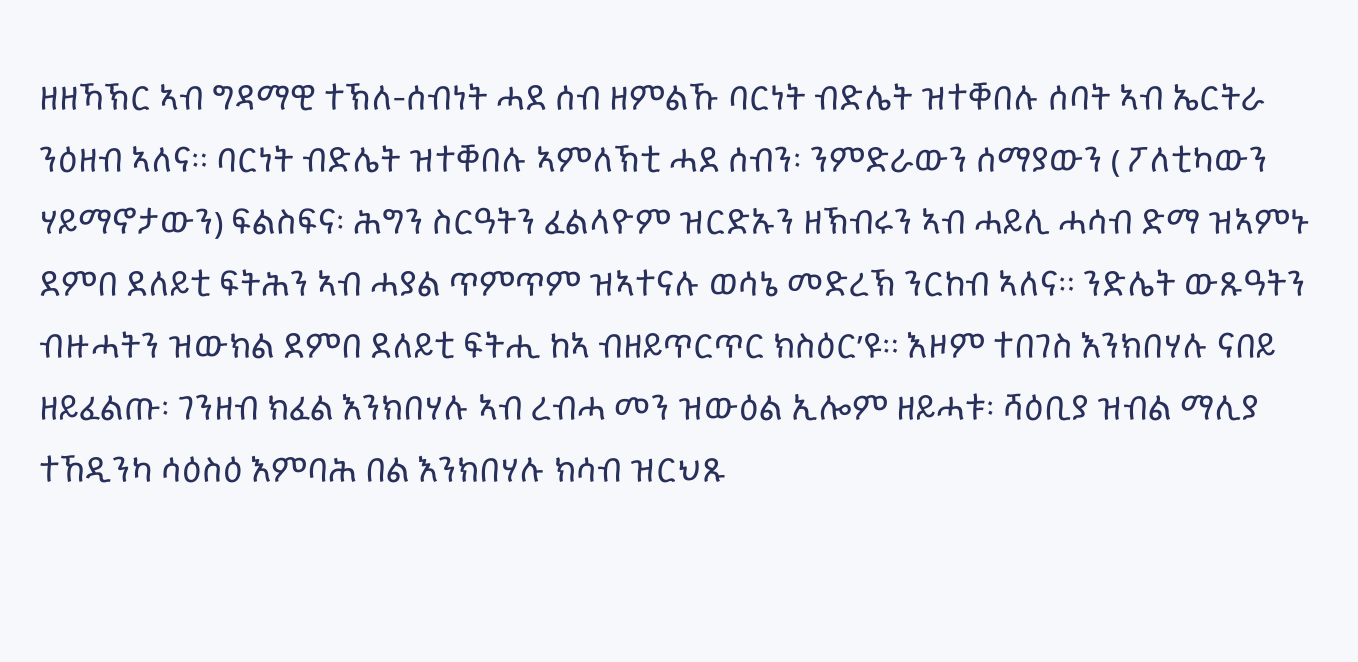ዘዘኻኽር ኣብ ግዳማዊ ተኽለ-ሰብነት ሓደ ሰብ ዘምልኹ ባርነት ብድሌት ዝተቐበሉ ሰባት ኣብ ኤርትራ ንዕዘብ ኣለና። ባርነት ብድሌት ዝተቐበሉ ኣምለኽቲ ሓደ ሰብን፡ ንምድራውን ሰማያውን ( ፖለቲካውን ሃይማኖታውን) ፍልስፍና፡ ሕግን ስርዓትን ፈልላዮም ዝርድኡን ዘኽብሩን ኣብ ሓይሊ ሓሳብ ድማ ዝኣምኑ ደምበ ደለይቲ ፍትሕን ኣብ ሓያል ጥምጥም ዝኣተናሉ ወሳኔ መድረኽ ንርከብ ኣለና። ንድሌት ውጹዓትን ብዙሓትን ዝውክል ደምበ ደለይቲ ፍትሒ ከኣ ብዘይጥርጥር ክስዕር’ዩ። እዞም ተበገስ እንክበሃሉ ናበይ ዘይፈልጡ፡ ገንዘብ ክፈል እንክበሃሉ ኣብ ረብሓ መን ዝውዕል ኢሎም ዘይሓቱ፡ ሻዕቢያ ዝብል ማሊያ ተኸዲንካ ሳዕስዕ እምባሕ በል እንክበሃሉ ክሳብ ዝርህጹ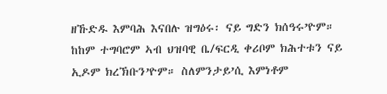ዘኹድዱ እምባሕ እናበሉ ዝግዕሩ፡ ናይ ግድን ክሰዓሩ’ዮም። ከከም ተግባሮም ኣብ ህዝባዊ ቤ/ፍርዲ ቀሪቦም ክሕተቱን ናይ ኢዶም ክረኽቡን’ዮም። ስለምንታይ’ሲ እምነቶም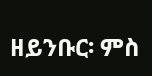ዘይንቡር፡ ምስ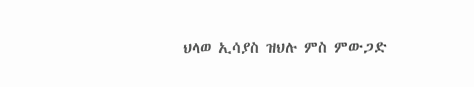ህላወ ኢሳያስ ዝህሉ ምስ ምውጋድ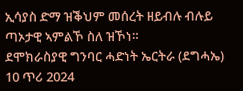ኢሳያስ ድማ ዝቕህም መሰረት ዘይብሉ ብሉይ ጣኦታዊ ኣምልኾ ስለ ዝኾነ።
ደሞክራስያዊ ግንባር ሓድነት ኤርትራ (ደግሓኤ)
10 ጥሪ 2024